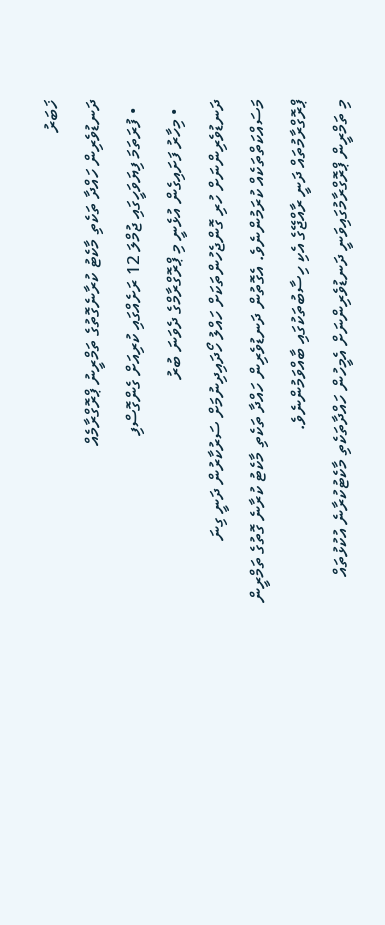ޚަބަރު
ދަނޑުވެރިން ހައްދާ ތަކެތި މާކެޓު ކުރާނެގޮތުގެ ތަމްރީނު ޕްރޮގްރާމެއް
  • ފުރަތަމަ ފިޔަވަހީގައި ޖުމްލަ 12 ރަށެއްގައި ކުރިއަށް ގެންގޮސްފި
  • މިހާރު ފަށައިގެން އުޅެނީ މި ޕްރޮގްރާމްގެ ދެވަނަ ބުރު
ދަނޑުވެރިންނަށް ހުރި ގޮންޖެހުންތަކަށް ހައްލު ހޯދައިދިނުމަށް ސަރުކާރުން ދަނީ ގިނަ މަސައްކަތްތަކެއް ކުރަމުންނެވެ. އެގޮތުން ދަނޑުވެރިން ހައްދާ ތަކެތި މާކެޓު ކުރާނެ ގޮތުގެ ތަމްރީން ޕްރޮގްރާމުތައް ދަނީ ރާއްޖޭގެ އެކި ހިސާބުތަކުގައި ބާއްވަމުންނެވެ.
މި ތަމްރީން ޕްރޮގްރާމުގައިވަނީ ދަނޑުވެރިންނަށް އެމީހުން ހައްދާތަކެތި މާކެޓުކުރާނެ އުކުޅުތައް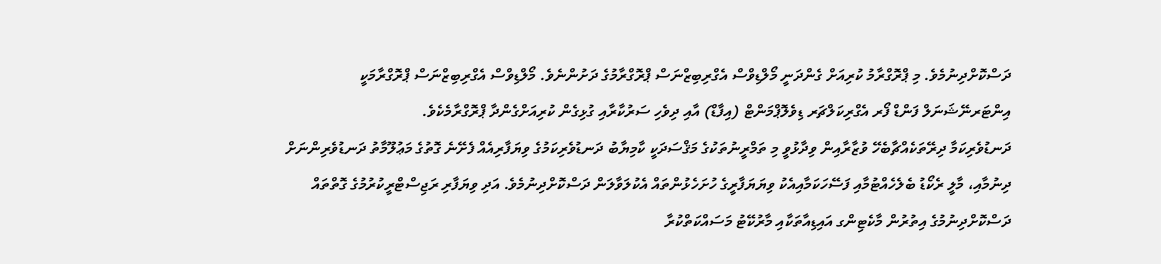ދަސްކޮށްދިނުމެވެ. މި ޕްރޮގްރާމު ކުރިއަށް ގެންދަނީ މޯލްޑިވްސް އެގްރިބިޒްނަސް ޕްރޮގްރާމުގެ ދަށުންނެވެ. މޯލްޑިވްސް އެގްރިބިޒްނަސް ޕްރޮގްރާމަކީ އިންޓަރނޭޝަނަލް ފަންޑް ފޯރ އެގްރިކަލްޗަރ ޑިވެލޮޕްމަންޓް (އިފާޑް) އާއި ދިވެހި ސަރުކާރާއި ގުޅިގެން ކުރިއަށްގެންދާ ޕްރޮގްރާމެކެވެ.
ދަނޑުވެރިކަމާ ދިރޭތަކެއްޗާބެހޭ ވުޒާރާއިން ވިދާޅުވީ މި ތަމްރީނުތަކުގެ މަޤްސަދަކީ ކާމިޔާބު ދަނޑުވެރިކަމުގެ ވިޔަފާރިއެއް ފެށޭނެ ގޮތުގެ މަޢުލޫމާތު ދަނޑުވެރިންނަށް ދިނުމާއި، މާލީ ރެކޯޑު ބެލެހެއްޓުމާއި ފަސޭހަކަމާއިއެކު ވިޔަޔަފާރީގެ ހުށަހެޅުންތައް އެކުލަވާލަން ދަސްކޮށްދިނުމެވެ. އަދި ވިޔަފާރި ރަޖިސްޓްރީކުރުމުގެ ގޮތްތައް ދަސްކޮށްދިނުމުގެ އިތުރުން މާކެޓިންގ އައިޑިއާތަކާއި މާރުކޭޓު މަސައްކަތްކުރާ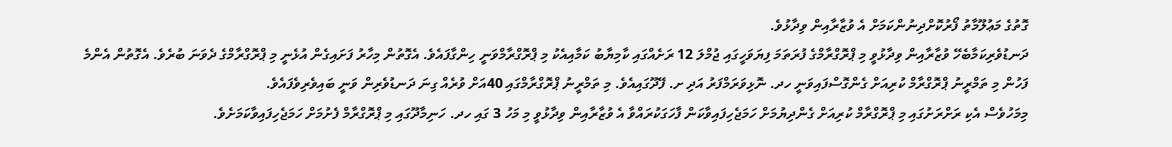ގޮތުގެ މަޢުލޫމާތު ފޯރުކޮށްދިނުންކަމަށް އެ ވުޒާރާއިން ވިދާޅުވެ.
ދަނޑުވެރިކަމާބެހޭ ވުޒާރާއިން ވިދާޅުވީ މި ޕްރޮގްރާމްގެ ފުރަތަމަ ފިޔަވަހީގައި ޖުމްލަ 12 ރަށެއްގައި ކާމިޔާބު ކަމާއިއެކު މި ޕްރޮގްރާމްވަނީ ހިންގާފައެވެ. އެގޮތުން މިހާރު ފަށައިގެން އުޅެނީ މި ޕްރޮގްރާމްގެ ދެވަނަ ބުރެވެ. އެގޮތުން އެންމެ ފަހުން މި ތަމްރީނު ޕްރޮގްރާމް ކުރިއަށް ގެންގޮސްފައިވަނީ ހދ. ނޮޅިވަރަމްފަރު އަދި ށ. ފޭދޫގައިއެވެ. މި ތަމްރީނު ޕްރޮގްރާމްގައި 40އަށް ވުރެއް ގިނަ ދަނޑުވެރިން ވަނީ ބައިވެރިވެފައެވެ.
މިމަހުވެސް އެކި ރަށްރަށުގައި މި ޕްރޮގްރާމް ކުރިއަށް ގެންދިޔުމަށް ހަމަޖެހިފައިވާކަން ފާހަގަކުރައްވާ އެ ވުޒާރާއިން ވިދާޅުވީ މި މަހު 3 ގައި ހދ. ހަނިމާދޫގައި މި ޕްރޮގްރާމް ފެށުމަށް ހަމަޖެހިފައިވާކަމަށެވެ.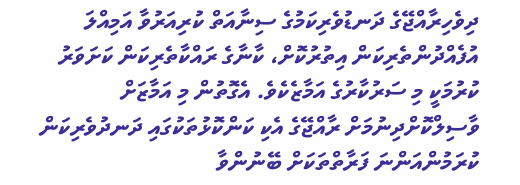ދިވެހިރާއްޖޭގެ ދަނޑުވެރިކަމުގެ ސިނާއަތް ކުރިއަރުވާ އަމިއްލަ އުފެއްދުންތެރިކަން އިތުރުކޮށް، ކާނާގެ ރައްކާތެރިކަން ކަށަވަރު ކުރުމަކީ މި ސަރުކާރުގެ އަމާޒެކެވެ. އެގޮތުން މި އަމާޒަށް ވާސިލްކޮށްދިނުމަށް ރާއްޖޭގެ އެކި ކަންކޮޅުތަކުގައި ދަނދުވެރިކަން ކުރަމުންއަންނަ ފަރާތްތަކަށް ބޭނުންވާ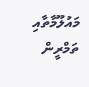މައުލޫމާތާއި ތަމްރީން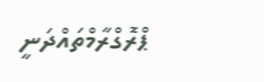ޕްރޮގްރާމްތައްދަނީ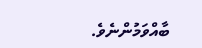ބާއްވަމުންނެވެ.